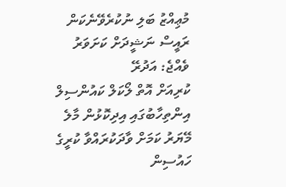މުޢިއްޒު ބަލި ނުކުރެވޭނެކަން ރައީސް ނަޝީދަށް ކަށަވަރު ވެއްޖެ: އަދުރޭ
ކުރިއަށް އޮތް ލޯކަލް ކައުންސިލް އިންތިހާބުގައި އިދިކޮޅުން މާލެ މޭޔަރު ކަމަށް ވާދަކުރައްވާ ކުރީގެ ހައުސިން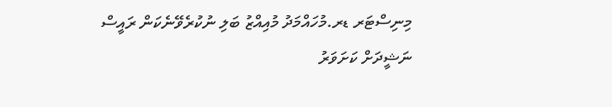މިނިސްޓަރ ޑރ.މުހައްމަދު މުއިއްޒު ބަލި ނުކުރެވޭނެކަން ރައީސް ނަޝީދަށް ކަށަވަރު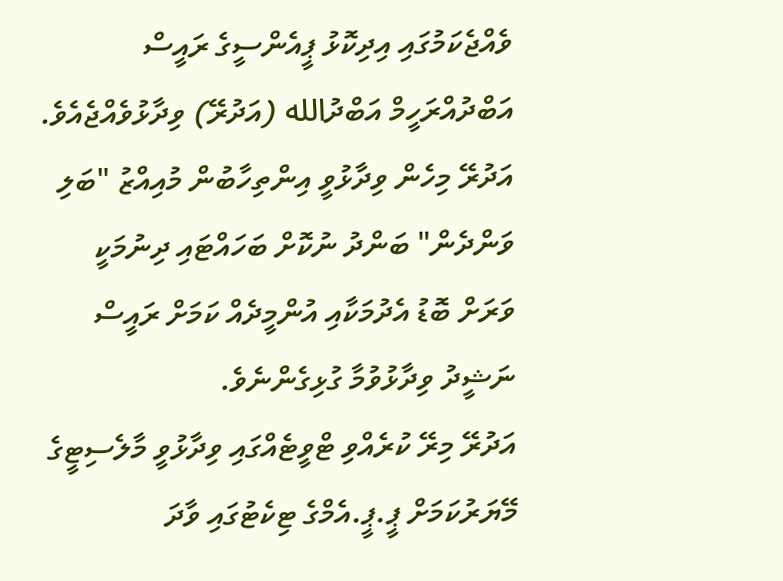ވެއްޖެކަމުގައި އިދިކޮޅު ޕީއެންސީގެ ރައީސް އަބްދުއްރަހީމް އަބްދުالله (އަދުރޭ) ވިދާޅުވެއްޖެއެވެ.
އަދުރޭ މިހެން ވިދާޅުވީ އިންތިހާބުން މުއިއްޒު "ބަލި ވަންދެން" ބަންދު ނުކޮށް ބަހައްޓައި ދިނުމަކީ ވަރަށް ބޮޑު އެދުމަކާއި އުންމީދެއް ކަމަށް ރައީސް ނަޝީދު ވިދާޅުވުމާ ގުޅިގެންނެވެ.
އަދުރޭ މިރޭ ކުރެއްވި ޓްވީޓެއްގައި ވިދާޅުވީ މާލެސިޓީގެ މޭޔަރުކަމަށް ޕީ.ޕީ.އެމްގެ ޓިކެޓުގައި ވާދަ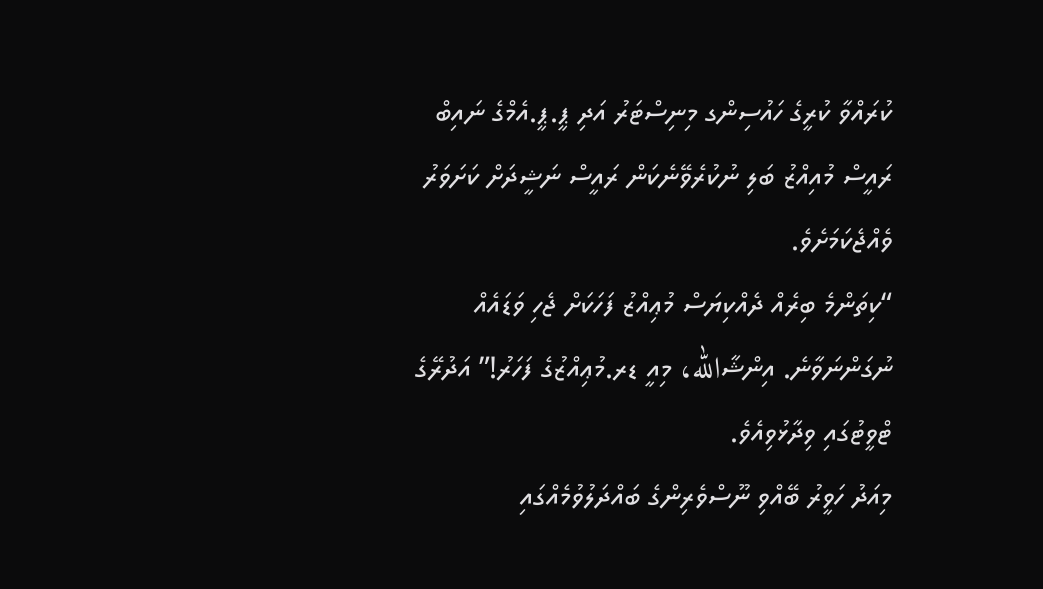ކުރައްވާ ކުރީގެ ހައުސިންގ މިނިސްޓަރު އަދި ޕީ.ޕީ.އެމްގެ ނައިބް ރައީސް މުއިއްޒު ބަލި ނުކުރެވޭނެކަން ރައީސް ނަޝީދަށް ކަށަވަރު ވެއްޖެކަމަށެވެ.
“ކިތަންމެ ބިރެއް ދެއްކިޔަސް މުޢިއްޒު ފަހަކަށް ޖެހި ވަޑައެއް ނުގަންނަވާނެ. އިންޝާالله، މިއީ ޑރ.މުޢިއްޒުގެ ފަހަރު!” އަދުރޭގެ ޓްވީޓުގައި ވިދާޅުވިއެވެ.
މިއަދު ހަވީރު ބޭއްވި ނޫސްވެރިންގެ ބައްދަލުވުމެއްގައި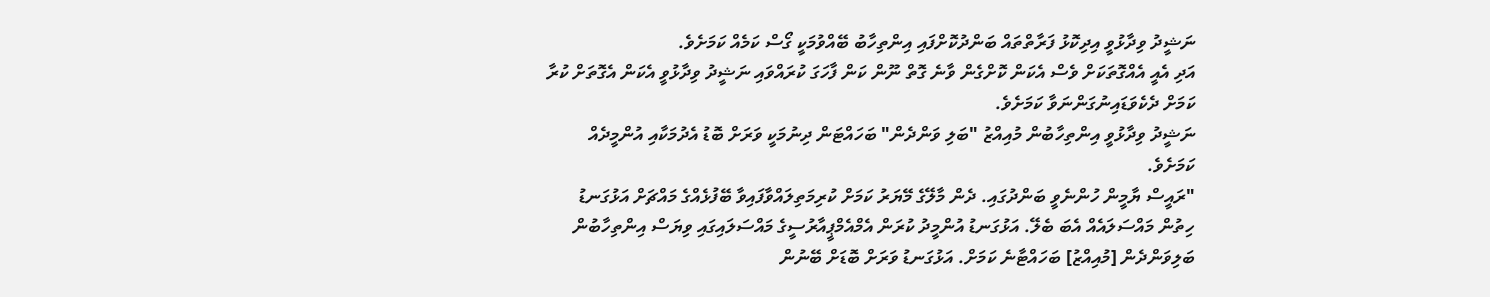ނަޝީދު ވިދާޅުވީ އިދިކޮޅު ފަރާތްތައް ބަންދުކޮށްފައި އިންތިހާބު ބޭއްވުމަކީ ގޯސް ކަމެއް ކަމަށެވެ.
އަދި އެއީ އެއްގޮތަކަށް ވެސް އެކަން ކޮށްގެން ވާނެ ގޮތް ނޫން ކަން ފާހަގަ ކުރައްވައި ނަޝީދު ވިދާޅުވީ އެކަން އެގޮތަށް ކުރާ ކަމަށް ދެކެވަޑައިނުގަންނަވާ ކަމަށެވެ.
ނަޝީދު ވިދާޅުވީ އިންތިހާބުން މުއިއްޒު "ބަލި ވަންދެން" ބަހައްޓަން ދިނުމަކީ ވަރަށް ބޮޑު އެދުމަކާއި އުންމީދެއް ކަމަށެވެ.
"ރައީސް ޔާމީން ހުންނެވީ ބަންދުގައި. ދެން މާލޭގެ މޭޔަރު ކަމަށް ކުރިމަތިލައްވާފައިވާ ބޭފުޅެއްގެ މައްޗަށް އަޅުގަނޑު ހިތުން މައްސަލައެއް އެބަ ބެލޭ. އަޅުގަނޑު އުންމީދު ކުރަން އެމްއެމްޕީއާރުސީގެ މައްސަލައިގައި ވިޔަސް އިންތިހާބުން ބަލިވަންދެން [މުއިއްޒު] ބަހައްޓާނެ ކަމަށް. އަޅުގަނޑު ވަރަށް ބޮޑަށް ބޭނުން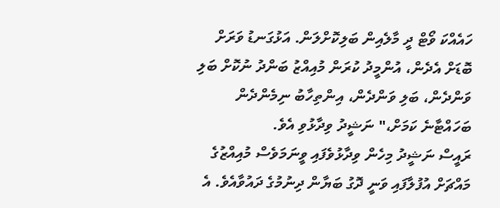ހައެއްކަ ވޯޓް ދީ މާލެއިން ބަލިކޮށްލަން. އަޅުގަނޑު ވަރަށް ބޮޑަށް އެދެން، އުންމީދު ކުރަން މުއިއްޒު ބަންދު ނުކޮށް ބަލި ވަންދެން، ބަލި ވަންދެން، އިންތިހާބު ނިމެންދެން ބަހައްޓާނެ ކަމަށް،" ނަޝީދު ވިދާޅުވި އެވެ.
ރައީސް ނަޝީދު މިހެން ވިދާޅުވެފައި ވީނަމަވެސް މުއިއްޒުގެ މައްޗަށް އުފުލާފައި ވަނީ ދޮގު ބަޔާން ދިނުމުގެ ދައުވާއެވެ. އެ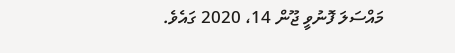މައްސަލަ ފޮނުވީ ޖޫން 14، 2020 ގައެވެ.